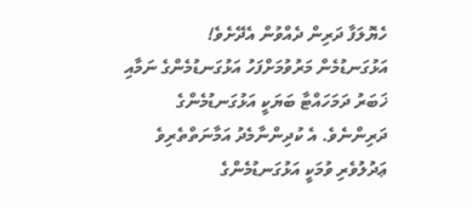ހެޔޮލަފާ ދަރިން ދެއްވުން އެދޭށެވެ!
އަޅުގަނޑުމެން މަރުވުމަށްފަހު އަޅުގަނޑުމެންގެ ނަމާއި ޚަބަރު ދަމަހައްޓާ ބަޔަކީ އަޅުގަނޑުމެންގެ ދަރިންނެވެ. އެ ކުދިންނާމެދު އަމާނަތްތެރިވެ ޢަދުލުވެރި ވުމަކީ އަޅުގަނޑުމެންގެ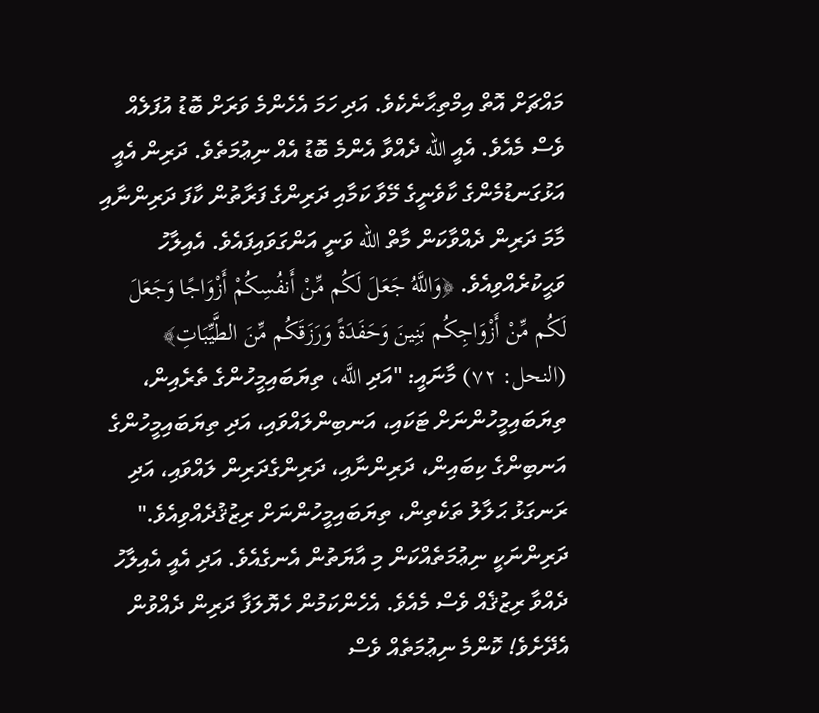މައްޗަށް އޮތް އިމްތިޙާނެކެވެ. އަދި ހަމަ އެހެންމެ ވަރަށް ބޮޑު އުފަލެއް ވެސް މެއެވެ. އެއީ الله ދެއްވާ އެންމެ ބޮޑު އެއް ނިޢުމަތެވެ. ދަރިން އެއީ އަޅުގަނޑުމެންގެ ކާވެނީގެ މޭވާ ކަމާއި ދަރިންގެ ފަރާތުން ކާފަ ދަރިންނާއި މާމަ ދަރިން ދެއްވާކަން މާތް الله ވަނީ އަންގަވައިފައެވެ. އެއިލާހު ވަޙީކުރެއްވިއެވެ. ﴿وَاللَّهُ جَعَلَ لَكُم مِّنْ أَنفُسِكُمْ أَزْوَاجًا وَجَعَلَ لَكُم مِّنْ أَزْوَاجِكُم بَنِينَ وَحَفَدَةً وَرَزَقَكُم مِّنَ الطَّيِّبَاتِ﴾ (النحل: ٧٢) މާނައީ: "އަދި اللَّه، ތިޔަބައިމީހުންގެ ތެރެއިން، ތިޔަބައިމީހުންނަށް ޓަކައި، އަނބިންލައްވައި، އަދި ތިޔަބައިމީހުންގެ އަނބިންގެ ކިބައިން، ދަރިންނާއި، ދަރިންގެދަރިން ލައްވައި، އަދި ރަނގަޅު ޙަލާލު ތަކެތިން، ތިޔަބައިމީހުންނަށް ރިޒުޤުދެއްވިއެވެ." ދަރިންނަކީ ނިޢުމަތެއްކަން މި އާޔަތުން އެނގެއެވެ. އަދި އެއީ އެއިލާހު ދެއްވާ ރިޒުޤެއް ވެސް މެއެވެ. އެހެންކަމުން ހެޔޮލަފާ ދަރިން ދެއްވުން އެދޭށެވެ! ކޮންމެ ނިޢުމަތެއް ވެސް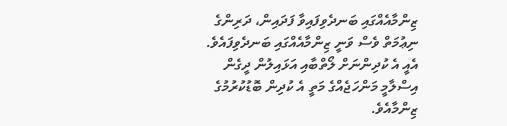ޒިންމާއެއްގައި ބަނދެވިފައިވާ ފަދައިން، ދަރިންގެ ނިޢުމަތް ވެސް ވަނީ ޒިންމާއެއްގައި ބަނދެވިފައެވެ. އެއީ އެ ކުދިންނަށް ލޯތްބާއި އަޅައިލުން ދީގެން އިސްލާމީ މަންހަޖެއްގެ މަތީ އެ ކުދިން ބޮޑުކުރުމުގެ ޒިންމާއެވެ.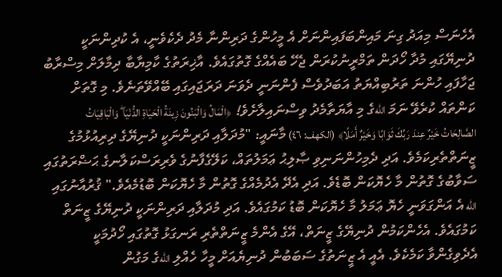އެހެނަސް މިއަދު ގިނަ މައިންބަފައިންނަށް އެ މީހުންގެ ދަރިންނާ މެދު ދެކެވެނީ، އެ ކުދިންނަކީ ދުނިޔޭގައި މުދާ ހޯދަން ތަމްރީނުކުރަން ޖެހޭ ބައެއްގެ ގޮތުގައެވެ. އާޚިރަތުގެ ކާމިޔާބާ ދިމާލަށް މިސްރާބު ޖަހާފައި ހުންނަ ތަރުބިއްޔަތު އަބަދުވެސް ފެންނަނީ ދެވަނަ ދަރަޖައިގައި ބޭއްވޭތަނެވެ. މި ގޮތަށް ކަންތައް ކުރެވޭ ނަމަ اللهގެ މި އާޔަތާމެދު ވިސްނައިލާށެވެ! ﴿الْمَالُ وَالْبَنُونَ زِينَةُ الْحَيَاةِ الدُّنْيَا ۖ وَالْبَاقِيَاتُ الصَّالِحَاتُ خَيْرٌ عِندَ رَبِّكَ ثَوَابًا وَخَيْرٌ أَمَلًا﴾ (الكهف: ٤٦) މާނައީ: "މުދަލާއި ދަރިންނަކީ ދުނިޔޭގެ ދިރިއުޅުމުގެ ޒީނަތްތެރިކަމެވެ. އަދި ދެމިހުންނަނިވި ޞާލިޙު ޢަމަލުތައް، ކަލޭގެފާނުގެ ވެރިރަސްކަލާނގެ ޙަޟްރަތުގައި ސަވާބުގެ ގޮތުން މާ ހެޔޮކަން ބޮޑެވެ. އަދި އެދޭ އެދުމެއްގެ ގޮތުން މާ ހެޔޮކަން ބޮޑުމެއެވެ." ޤުރުއާނުގައި الله އެ އަންގަވަނީ ހެޔޮ ޢަމަލު މާ ހެޔޮކަން ބޮޑު ކަމުގައެވެ. އަދި މުދަލާއި ދަރިންނަކީ ދުނިޔޭގެ ޒީނަތް ކަމުގައެވެ. އެހެންކަމުން ދުނިޔޭގެ ޒީނަތް، އޭގެ އެންމެ ޒީނަތްތެރި ރަނގަޅު ގޮތުގައި ހޯދުމަކީ އެދެވިގެންވާ ކަމެކެވެ. އެއީ އެ ޒީނަތުގެ ސަބަބުން ދުނިޔެއަށް މީހާ ހެއްލި اللهގެ މަގުން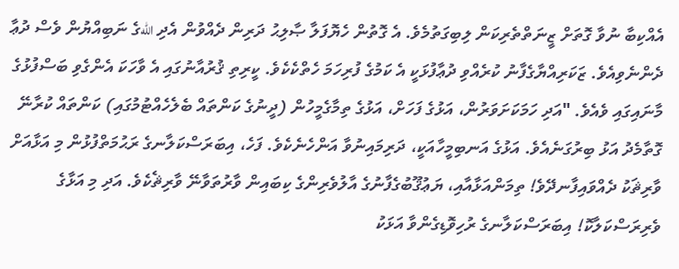އެއްކިބާ ނުވާ ގޮތަށް ޒީނަތްތެރިކަން ލިބިގަތުމެވެ. އެ ގޮތުން ހެޔޮފަލާ ޞާލިޙު ދަރިން ދެއްވުން އެދި اللهގެ ނަބިއްޔުން ވެސް ދުޢާ ދެންނެވިއެވެ. ޒަކަރިއްޔާގެފާނު ކުރެއްވި ދުޢާފުޅަކީ އެ ކަމުގެ ފުރިހަމަ ހެތްކެކެވެ. ކީރިތި ޤުރުއާނުގައި އެ ވާހަކަ އެންގެވި ބަސްފުޅުގެ މާނައިގައި ވެއެވެ. "އަދި ހަމަކަށަވަރުން، އަޅުގެ ފަހަށް، އަޅުގެ ތިމާގެމީހުން (ދީނުގެ ކަންތައް ބެލެހެއްޓުމުގައި) ކަންތައް ކުރާނޭ ގޮތާމެދު އަޅު ބިރުގަނެއެވެ. އަޅުގެ އަނބިމީހާއަކީ، ދަރިމައިނުވާ އަންހެނެކެވެ. ފަހެ، އިބަރަސްކަލާނގެ ރަޙުމަތްފުޅުން މި އަޅާއަށް ވާރިޘަކު ދެއްވައިފާނދޭވެ! ތިމަންއަޅާއާއި، ޔަޢުޤޫބުގެފާނުގެ އާލުވެރިންގެ ކިބައިން ވާރުތަވާނޭ ވާރިޘެކެވެ. އަދި މި އަޅާގެ ވެރިރަސްކަލާކޮ! އިބަރަސްކަލާނގެ ރުހިވޮޑިގެންވާ އަޅަކު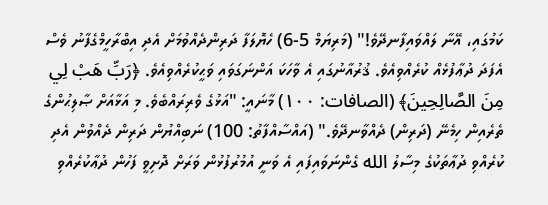ކަމުގައި، އޭނާ ލައްވައިފާނދޭވެ!" (މަރިޔަމް 5-6) ހެޔޮލަފާ ދަރިންދެއްވުމަށް އެދި އިބްރާހީމްގެފާނު ވެސް އެފަދަ ދުޢާފުޅެއް ކުރެއްވިއެވެ. ޤުރުއާނުގައި އެ ވާހަކަ އަންނަގަވައި ވަޙީކުރެއްވިއެވެ. ﴿رَبِّ هَبْ لِي مِنَ الصَّالِحِينَ﴾ (الصافات: ١٠٠) މާނައީ: "އަޅުގެ ވެރިރައްބެވެ. މި އަޅާއަށް ޞާލިޙުންގެ ތެރެއިން ހިމެނޭ (ދަރިން) ދެއްވާނދޭވެ." (އައްސާއްފާތު: 100) ނަބިއްޔުން ދަރިން ދެއްވުން އެދި ކުރެއްވި ދުޢާތަކުގެ މިސާލު الله ގެންނަވައިފައި އެ ވަނީ އުމުރުފުޅުން ވަރަށް ދޮށިވީ ފަހުން ދުޢާކުރެއްވި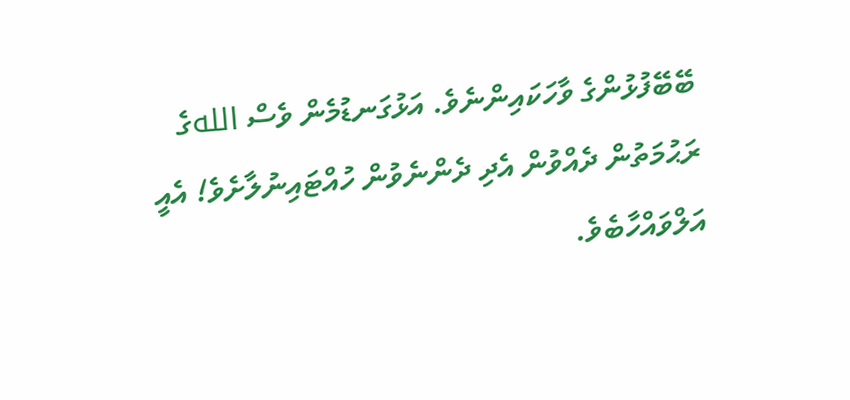ބޭބޭފުޅުންގެ ވާހަކައިންނެވެ. އަޅުގަނޑުމެން ވެސް اللهގެ ރަޙުމަތުން ދެއްވުން އެދި ދެންނެވުން ހުއްޓައިނުލާށެވެ! އެއީ އަލްވައްހާބެވެ.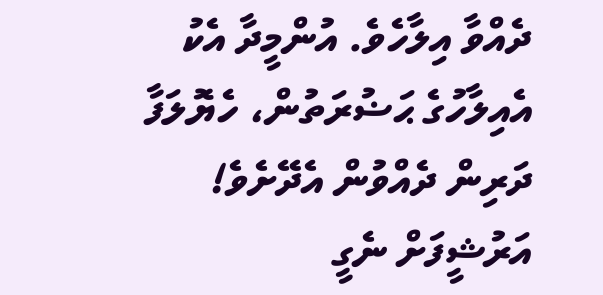ދެއްވާ އިލާހެވެ. އުންމީދާ އެކު އެއިލާހުގެ ޙަޟުރަތުން، ހެޔޮލަފާ ދަރިން ދެއްވުން އެދޭށެވެ!
އަރުޝީފަށް ނެގީ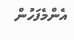އެންމެފަހުން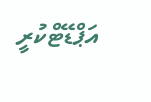އަޕްޑޭޓްކުރީ